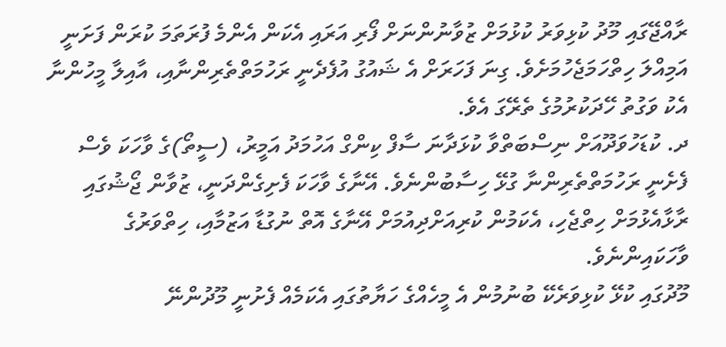ރާއްޖޭގައި މޫދު ކުޅިވަރު ކުޅުމަށް ޒުވާނުންނަށް ފޯރި އަރައި އެކަން އެންމެ ފުރަތަމަ ކުރަން ފަށަނީ އަމިއްލަ ހިތްހަމަޖެހުމަށެވެ. ގިނަ ފަހަރަށް އެ ޝައުގު އުފެދެނީ ރަހުމަތްތެރިންނާއި، އާއިލާ މީހުންނާ އެކު ވަގުތު ހޭދަކުރުމުގެ ތެރޭގަ އެވެ.
ދ. ކުޑަހުވަދޫއަށް ނިސްބަތްވާ ކުޅަދާނަ ސާފް ކިންގް އަހުމަދު އަމީރު، (ސީތޯ)ގެ ވާހަކަ ވެސް ފެށެނީ ރަހުމަތްތެރިންނާ ގުޅޭ ހިސާބުންނެވެ. އޭނާގެ ވާހަކަ ފެށިގެންދަނީ، ޒުވާން ޖޯޝުގައި ރާޅާއެޅުމަށް ހިތްޖެހި، އެކަމުން ކުރިއަށްދިއުމަށް އޭނާގެ އޮތް ނުގުޑާ އަޒުމާއި، ހިތްވަރުގެ ވާހަކައިންނެވެ.
މޫދުގައި ކުޅޭ ކުޅިވަރެކޭ ބުނުމުން އެ މީހެއްގެ ހަޔާތުގައި އެކަމެއް ފެށުނީ މޫދުންނޭ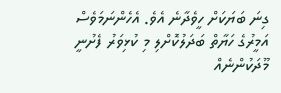ގިނަ ބަޔަކަށް ހީވެދާނެ އެވެ. އެހެންނަމަވެސް އަމީރުގެ ހަޔާތް ބަދަލުކޮށްލި މި ކުޅިވަރު ފެށުނީ މޫދަކުންނެއް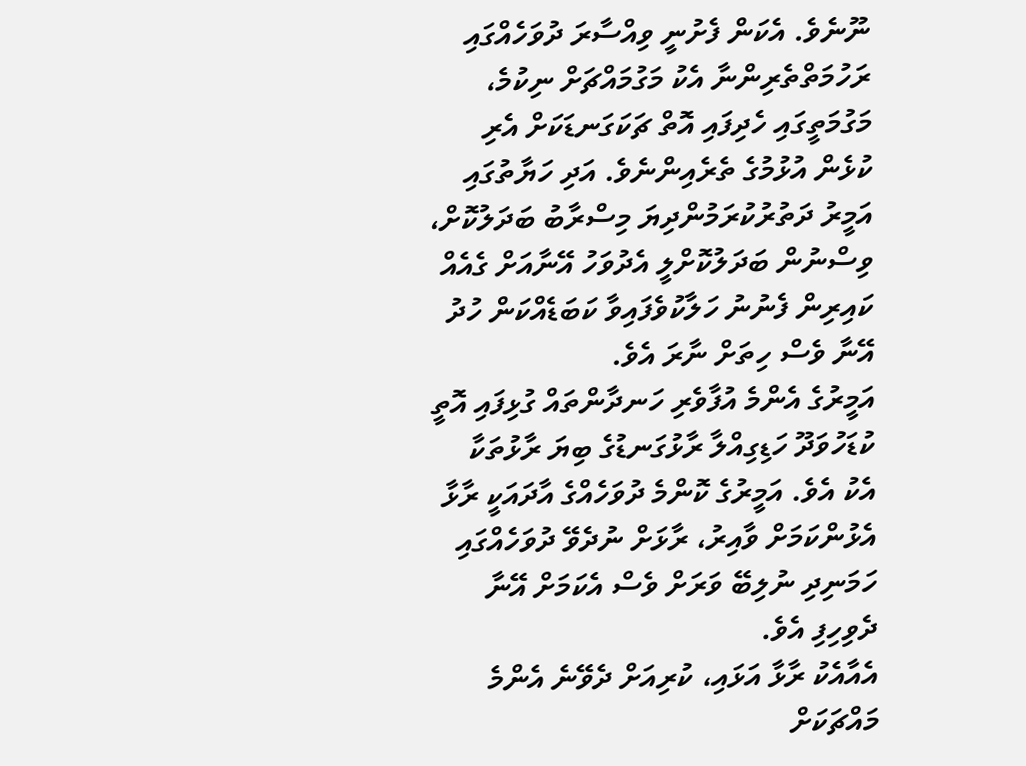ނޫނެވެ. އެކަން ފެށުނީ ވިއްސާރަ ދުވަހެއްގައި ރަހުމަތްތެރިންނާ އެކު މަގުމައްޗަށް ނިކުމެ، މަގުމަތީގައި ހެދިފައި އޮތް ޗަކަގަނޑަކަށް އެރި ކުޅެން އުޅުމުގެ ތެރެއިންނެވެ. އަދި ހަޔާތުގައި އަމީރު ދަތުރުކުރަމުންދިޔަ މިސްރާބު ބަދަލުކޮށް، ވިސްނުން ބަދަލުކޮށްލީ އެދުވަހު އޭނާއަށް ގެއެއް ކައިރިން ފެނުނު ހަލާކުވެފައިވާ ކަބަޑެއްކަން ހުދު އޭނާ ވެސް ހިތަށް ނާރަ އެވެ.
އަމީރުގެ އެންމެ އުފާވެރި ހަނދާންތައް ގުޅިފައި އޮތީ ކުޑަހުވަދޫ ހަޑިގިއްލާ ރާޅުގަނޑުގެ ބިޔަ ރާޅުތަކާ އެކު އެވެ. އަމީރުގެ ކޮންމެ ދުވަހެއްގެ އާދައަކީ ރާޅާ އެޅުންކަމަށް ވާއިރު، ރާޅަށް ނުދެވޭ ދުވަހެއްގައި ހަމަނިދި ނުލިބޭ ވަރަށް ވެސް އެކަމަށް އޭނާ ދެވިހިފި އެވެ.
އެއާއެކު ރާޅާ އަޅައި، ކުރިއަށް ދެވޭނެ އެންމެ މައްޗަކަށް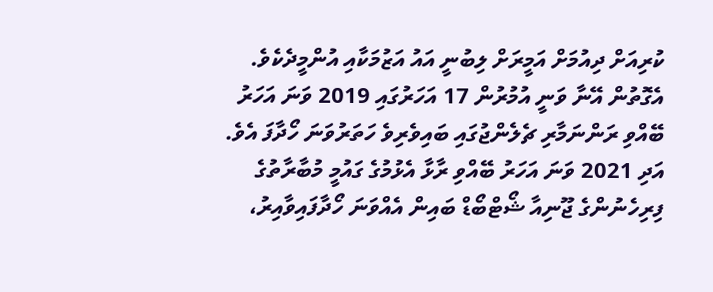ކުރިއަށް ދިއުމަށް އަމީރަށް ލިބުނީ އައު އަޒުމަކާއި އުންމީދެކެވެ. އެގޮތުން އޭނާ ވަނީ އުމުރުން 17 އަހަރުގައި 2019 ވަނަ އަހަރު ބޭއްވި ރަންނަމާރި ޗެލެންޖުގައި ބައިވެރިވެ ހަތަރުވަނަ ހޯދާފަ އެވެ. އަދި 2021 ވަނަ އަހަރު ބޭއްވި ރާޅާ އެޅުމުގެ ގައުމީ މުބާރާތުގެ ފިރިހެނުންގެ ޖޫނިއާ ޝޯޓްބޯޑް ބައިން އެއްވަނަ ހޯދާފައިވާއިރު،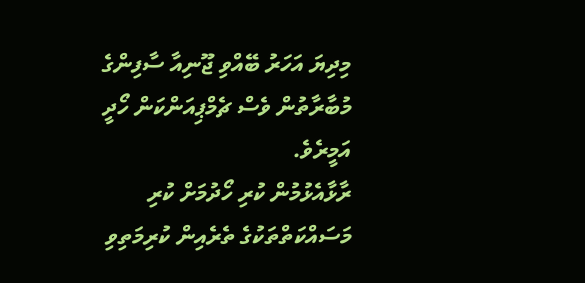މިދިޔަ އަހަރު ބޭއްވި ޖޫނިއާ ސާފިންގެ މުބާރާތުން ވެސް ޗެމްޕިއަންކަން ހޯދީ އަމީރެވެ.
ރާޅާއެޅުމުން ކުރި ހޯދުމަށް ކުރި މަސައްކަތްތަކުގެ ތެރެއިން ކުރިމަތިވި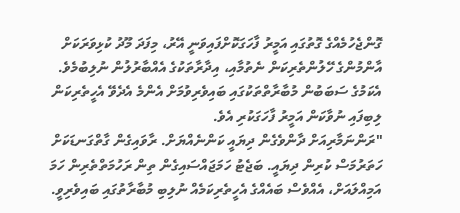ގޮންޖެހުމެއްގެ ގޮތުގައި އަމީރު ފާހަގަކޮށްފައިވަނީ އޭރު، މިފަދަ މޫދު ކުޅިވަރަކަށް އާންމުންގެ ހޭލުންތެރިކަން ނެތުމާއި، އިދާރާތަކުގެ އެއްބާރުލުން ނުލިބުމެވެ. އެކަމުގެ ސަބަބުން މުބާރާތްތަކުގައި ބައިވެރިވުމަށް އެންމެ އެދެވޭ އެހީތެރިކަން ލިބިފައި ނުވާކަން އަމީރު ފާހަގަކުރި އެވެ.
"ރަންނަމާރިއަށް ދާންވެގެން ދިޔައީ ކަންނެއްޔަށް. ރާވައިގެން ގާތްގަނޑަކަށް ހަތަރުމަސް ކުރިން ދިޔައީ. ބަޖެޓު ހަމަޖައްސައިގެން ތިން ރަހުމަތްތެރިން ހަމަ އަމިއްލައަށް، އެއްވެސް ބައެއްގެ އެހީތެރިކަމެއް ނުލިބި މުބާރާތުގައި ބައިވެރިވީ.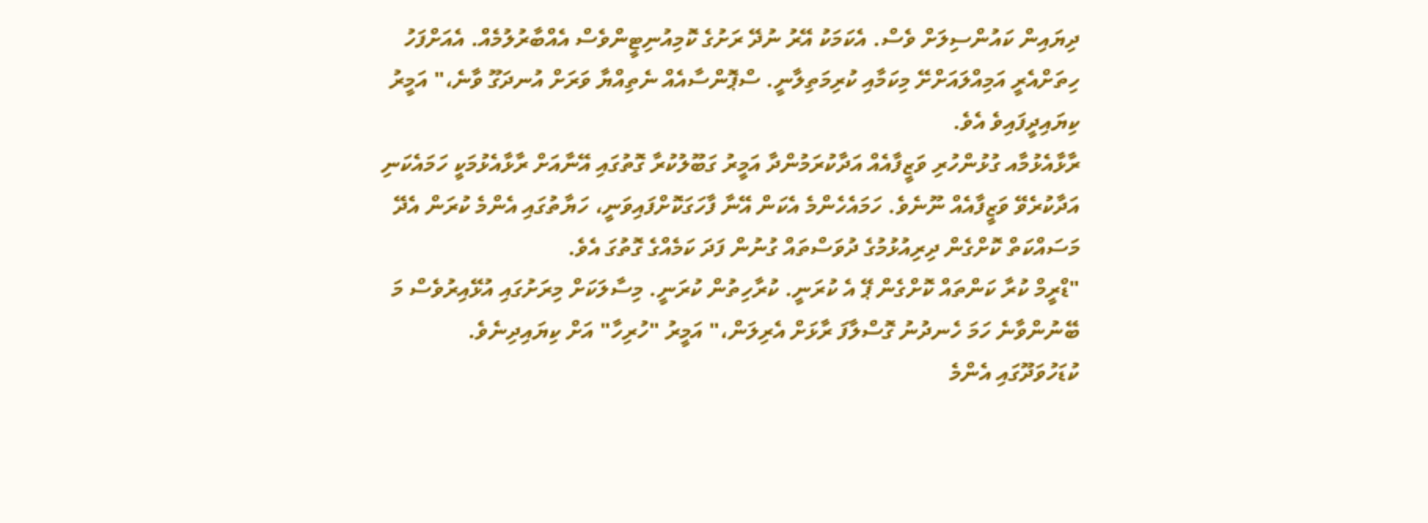ދިޔައިން ކައުންސިލަށް ވެސް. އެކަމަކު އޭރު ނުދޭ ރަށުގެ ކޮމިއުނިޓީންވެސް އެއްބާރުލުމެއް. އެއަށްފަހު ހިތަށްއެރީ އަމިއްލައަށްށޭ މިކަމާއި ކުރިމަތިލާނީ. ސްޕޮންސާއެއް ނެތިއްޔާ ވަރަށް އުނދަގޫ ވާނެ،" އަމީރު ކިޔައިދީފައިވެ އެވެ.
ރާޅާއެޅުމާއ ގުޅުންހުރި ވަޒީފާއެއް އަދާކުރަމުންދާ އަމީރު ގަބޫލުކުރާ ގޮތުގައި އޭނާއަށް ރާޅާއެޅުމަކީ ހަމައެކަނި އަދާކުރެވޭ ވަޒީފާއެއް ނޫނެވެ. ހަމައެހެންމެ އެކަން އޭނާ ފާހަގަކޮށްފައިވަނީ، ހަޔާތުގައި އެންމެ ކުރަން އެދޭ މަސައްކަތް ކޮށްގެން ދިރިއުޅުމުގެ ދުވަސްތައް ގުނުން ފަދަ ކަމެއްގެ ގޮތުގަ އެވެ.
"ޑްރީމް ކުރާ ކަންތައް ކޮށްގެން ޕޭ އެ ކުރަނީ. ކުރާހިތުން ކުރަނީ. މިސާލަކަށް މިރަށުގައި އުޅޭއިރުވެސް މަ ބޭނުންވާނެ ހަމަ ހެނދުނު ގޮސްލާފަ ރާޅަށް އެރިލަން،" އަމީރު "ހުރިހާ" އަށް ކިޔައިދިނެވެ.
ކުޑަހުވަދޫގައި އެންމެ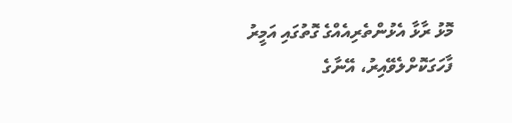މޮޅު ރާޅާ އެޅުންތެރިއެއްގެ ގޮތުގައި އަމީރު ފާހަގަކޮށްލެވޭއިރު، އޭނާގެ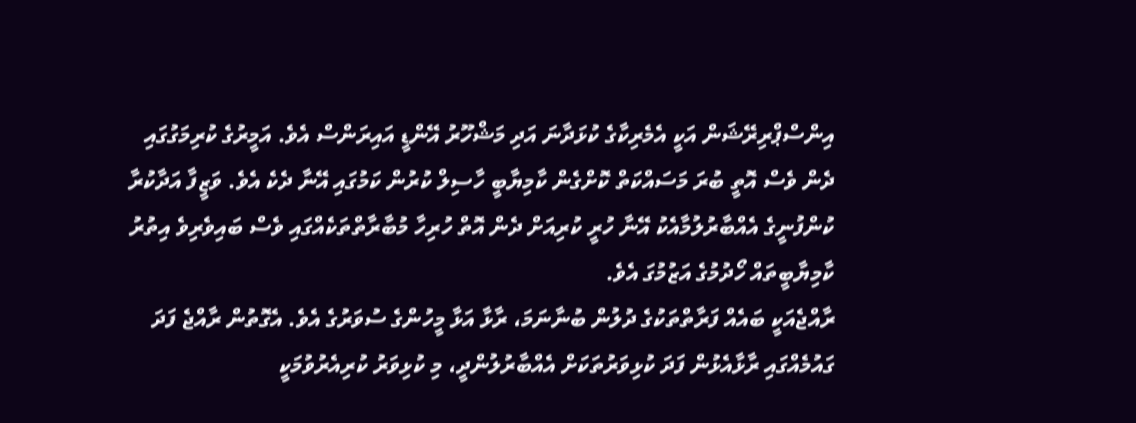އިންސްޕްރިރޭޝަން އަކީ އެމެރިކާގެ ކުޅަދާނަ އަދި މަޝްހޫރު އޭންޑީ އައިރަންސް އެވެ. އަމީރުގެ ކުރިމަގުގައި ދެން ވެސް އޮތީ ބުރަ މަސައްކަތް ކޮށްގެން ކާމިޔާބީ ހާސިލް ކުރުން ކަމުގައި އޭނާ ދެކެ އެވެ. ވަޒީފާ އަދާކުރާ ކުންފުނީގެ އެއްބާރުލުމާއެކު އޭނާ ހުރީ ކުރިއަށް ދެން އޮތް ހުރިހާ މުބާރާތްތަކެއްގައި ވެސް ބައިވެރިވެ އިތުރު ކާމިޔާބީތައް ހޯދުމުގެ އަޒުމުގަ އެވެ.
ރާއްޖެއަކީ ބައެއް ފަރާތްތަކުގެ ދުލުން ބުނާނަމަ، ރާޅާ އަޅާ މީހުންގެ ސުވަރުގެ އެވެ. އެގޮތުން ރާއްޖެ ފަދަ ގައުމެއްގައި ރާޅާއެޅުން ފަދަ ކުޅިވަރުތަކަށް އެއްބާރުލުންދީ، މި ކުޅިވަރު ކުރިއެރުވުމަކީ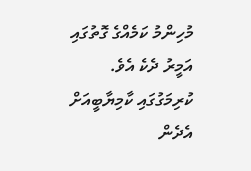މުހިންމު ކަމެއްގެ ގޮތުގައި އަމީރު ދެކެ އެވެ.
ކުރިމަގުގައި ކާމިޔާބީއަށް އެދެން